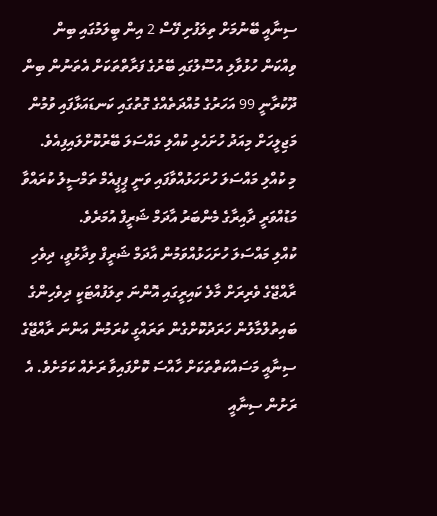ސިނާއީ ބޭނުމަށް ތިލަފުށި ފޭސް 2 އިން ބީލަމުގައި ބިން ވިއްކަން ހުޅުވާލި އުސޫލުގައި ބޭރުގެ ފަރާތްތަކަށް އެތަނުން ބިން ދޫކުރާނީ 99 އަހަރުގެ މުއްދަތެއްގެ ގޮތުގައި ކަނޑައަޅާފައި ވުމުން މަޖިލީހަށް މިއަދު ހުށަހެޅި ކުއްލި މައްސަލަ ބޭރުކޮށްލައިފިއެވެ.
މި ކުއްލި މައްސަލަ ހުށަހަޅުއްވާފައި ވަނީ ޕީޕީއެމް ތަމްސީލު ކުރައްވާ މަޑުއްވަރީ ދާއިރާގެ މެންބަރު އާދަމް ޝަރީފް އުމަރެވެ.
ކުއްލި މައްސަލަ ހުށަހަޅުއްވަމުން އާދަމް ޝަރީފް ވިދާޅުވީ، ދިވެހި ރާއްޖޭގެ ވެރިރަށް މާލެ ކައިރީގައި އޮންނަ ތިލަފުއްޓަކީ ދިވެހިންގެ ބައިތުލްމާލުން ހަރަދުކޮށްގެން ތަރައްގީ ކުރަމުން އަންނަ ރާއްޖޭގެ ސިނާއީ މަސައްކަތްތަކަށް ހާއްސަ ކޮށްފައިވާ ރަށެއް ކަމަށެވެ. އެ ރަށުން ސިނާއީ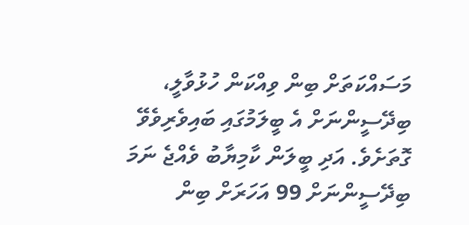މަސައްކަތަށް ބިން ވިއްކަން ހުޅުވާލީ، ބިދޭސީންނަށް އެ ބީލަމުގައި ބައިވެރިވެވޭ ގޮތަށެވެ. އަދި ބީލަން ކާމިޔާބު ވެއްޖެ ނަމަ ބިދޭސީންނަށް 99 އަހަރަށް ބިން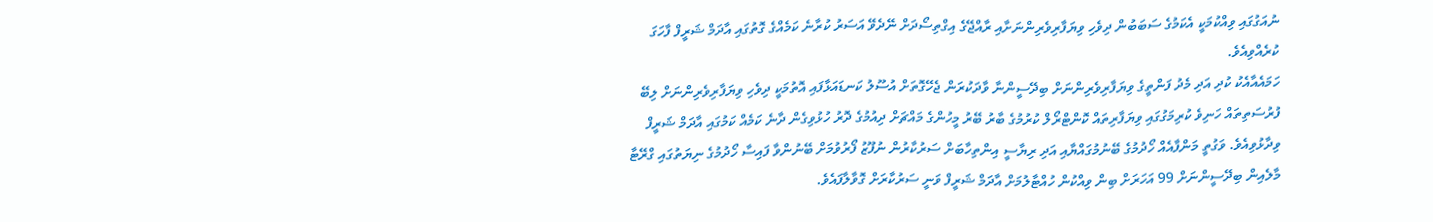ނުއަގުގައި ވިއްކުމަކީ އެކަމުގެ ސަބަބުން ދިވެހި ވިޔަފާރިވެރިންނަށާއި ރާއްޖޭގެ އިގްތިސޯދަށް ނޭދެވޭ އަސަރު ކުރާނެ ކަމެއްގެ ގޮތުގައި އާދަމް ޝަރީފް ފާހަގަ ކުރެއްވިއެވެ.
ހަމައެއާއެކު ކުދި އަދި މެދު ފަންތީގެ ވިޔަފާރިވެރިންނަށް ބިދޭސީންނާ ވާދަކުރަން ޖެހޭގޮތަށް އުސޫލު ކަނޑައަޅާފައި އޮތުމަކީ ދިވެހި ވިޔަފާރިވެރިންނަށް ލިބޭ ފުރުސަތިތައް ހަނިވެ ކުރިމަގުގައި ވިޔަފާރިތައް ކޮންޓްރޯލް ކުރުމުގެ ބާރު ބޭރު މީހުންގެ މައްޗަށް ދިއުމުގެ ދޮރު ހުޅުވިގެން ދާނެ ކަމެއް ކަމުގައި އާދަމް ޝަރީފް ވިދާޅުވިއެވެ. ވަގުތީ މަންފާއެއް ހޯދުމުގެ ބޭނުމުގައްޔާއި އަދި ރިޔާސީ އިންތިހާބަށް ސަރުކާރުން ނުފޫޒު ފޯރުވުމަށް ބޭނުންވާ ފައިސާ ހޯދުމުގެ ނިޔަތުގައި ގްރޭޓާ މާލެއިން ބިދޭސީންނަށް 99 އަހަރަށް ބިން ވިއްކުން ހުއްޓާލުމަށް އާދަމް ޝަރީފް ވަނީ ސަރުކާރަށް ގޮވާލާފައެވެ.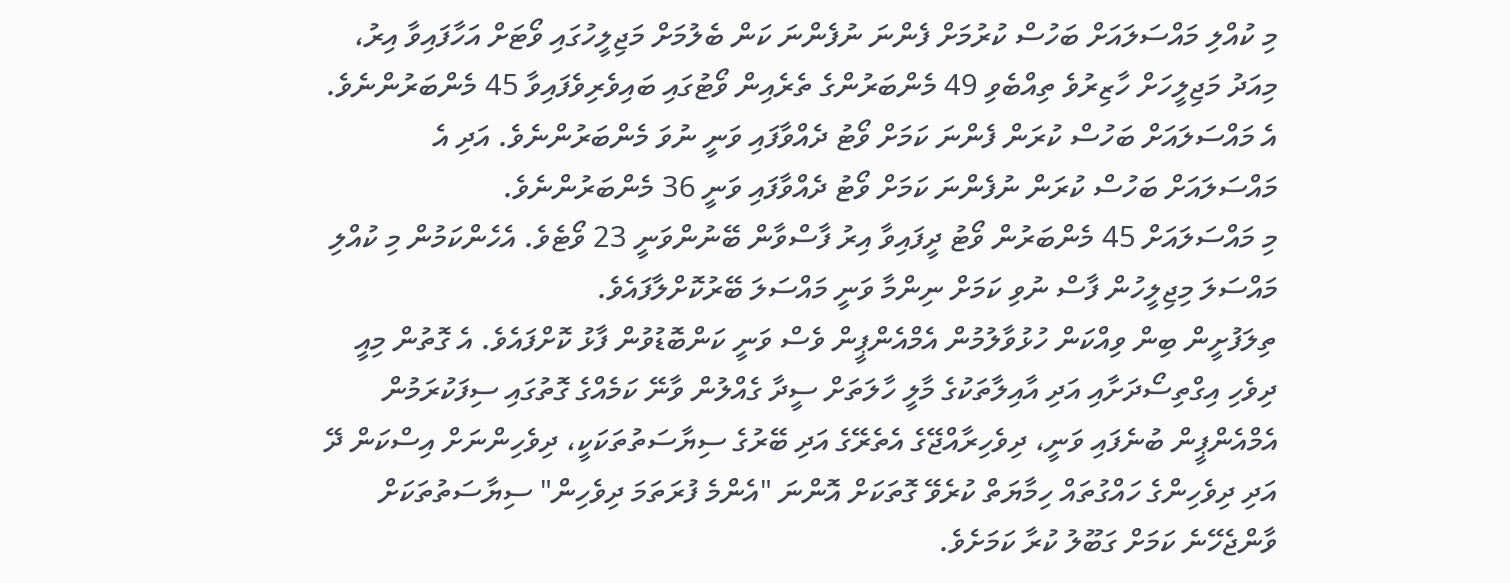މި ކުއްލި މައްސަލައަށް ބަހުސް ކުރުމަށް ފެންނަ ނުފެންނަ ކަން ބެލުމަށް މަޖިލީހުގައި ވޯޓަށް އަހާފައިވާ އިރު، މިއަދު މަޖިލީހަށް ހާޒިރުވެ ތިއްބެވި 49 މެންބަރުންގެ ތެރެއިން ވޯޓުގައި ބައިވެރިވެފައިވާ 45 މެންބަރުންނެވެ. އެ މައްސަލައަށް ބަހުސް ކުރަން ފެންނަ ކަމަށް ވޯޓު ދެއްވާފައި ވަނީ ނުވަ މެންބަރުންނެވެ. އަދި އެ މައްސަލައަށް ބަހުސް ކުރަން ނުފެންނަ ކަމަށް ވޯޓު ދެއްވާފައި ވަނީ 36 މެންބަރުންނެވެ.
މި މައްސަލައަށް 45 މެންބަރުން ވޯޓު ދީފައިވާ އިރު ފާސްވާން ބޭނުންވަނީ 23 ވޯޓެވެ. އެހެންކަމުން މި ކުއްލި މައްސަލަ މިޖިލީހުން ފާސް ނުވި ކަމަށް ނިންމާ ވަނީ މައްސަލަ ބޭރުކޮށްލާފައެވެ.
ތިލަފުށީން ބިން ވިއްކަން ހުޅުވާލުމުން އެމްއެންޕީން ވެސް ވަނީ ކަންބޮޑުވުން ފާޅު ކޮށްފައެވެ. އެ ގޮތުން މިއީ ދިވެހި އިގްތިސޯދަށާއި އަދި އާއިލާތަކުގެ މާލީ ހާލަތަށް ސީދާ ގެއްލުން ވާނޭ ކަމެއްގެ ގޮތުގައި ސިފަކުރަމުން އެމްއެންޕީން ބުނެފައި ވަނީ، ދިވެހިރާއްޖޭގެ އެތެރޭގެ އަދި ބޭރުގެ ސިޔާސަތުތަކަކީ، ދިވެހިންނަށް އިސްކަން ދޭ އަދި ދިވެހިންގެ ހައްގުތައް ހިމާޔަތް ކުރެވޭ ގޮތަކަށް އޮންނަ "އެންމެ ފުރަތަމަ ދިވެހިން" ސިޔާސަތުތަކަށް ވާންޖެހޭނެ ކަމަށް ގަބޫލު ކުރާ ކަމަށެވެ.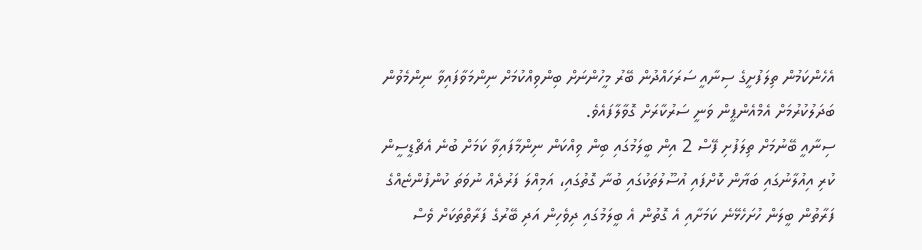އެހެންކަމުން ތިލަފުށީގެ ސިނާއީ ސަރަހައްދުން ބޭރު މީހުންނަށް ބިންވިއްކުމަށް ނިންމަވާފައިވާ ނިންމެވުން ބަދަލުކުރުމަށް އެމްއެންޕީން ވަނީ ސަރުކާރަށް ގޮވާލާފައެވެ.
ސިނާއީ ބޭނުމަށް ތިލަފުށި ފޭސް 2 އިން ބީލަމުގައި ބިން ވިއްކަން ނިންމާފައިވާ ކަމަށް ބުނެ އެޗްޑީސީން ކުރި އިއުލާނުގައި ބަޔާން ކޮށްފައި އުސޫލުތަކުގައި ބުނާ ގޮތުގައި، އަމިއްލަ ފަރުދެއް ނުވަތަ ކުންފުންޏެއްގެ ފަރާތުން ބީލަން ހުށަހެޅޭނެ ކަމަށާއި އެ ގޮތުން އެ ބީލަމުގައި ދިވެހިން އަދި ބޭރުގެ ފަރާތްތަކަށް ވެސް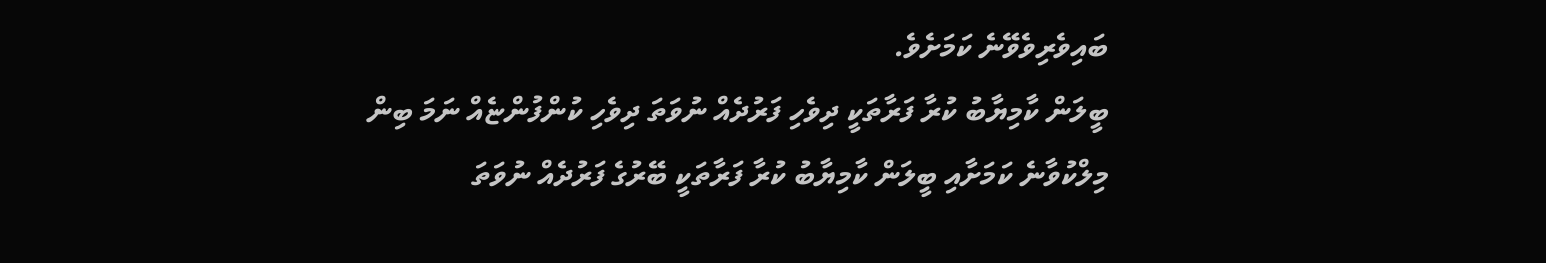ބައިވެރިވެވޭނެ ކަމަށެވެ.
ބީލަން ކާމިޔާބު ކުރާ ފަރާތަކީ ދިވެހި ފަރުދެއް ނުވަތަ ދިވެހި ކުންފުންޏެއް ނަމަ ބިން މިލްކުވާނެ ކަމަށާއި ބީލަން ކާމިޔާބު ކުރާ ފަރާތަކީ ބޭރުގެ ފަރުދެއް ނުވަތަ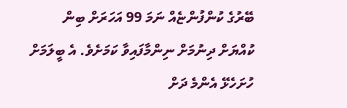ބޭރުގެ ކުންފުންޏެއް ނަމަ 99 އަހަރަށް ބިން ކުއްޔަށް ދިނުމަށް ނިންމާފައިވާ ކަމަށެވެ. އެ ބީލަމަށް ހުށަހެޅޭ އެންމެ ދަށް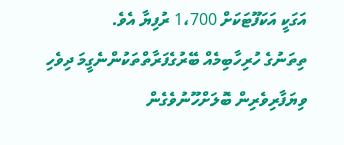އަގަކީ އަކަފޫޓަކަށް 1،700 ރުފިޔާ އެވެ.
ތިތަނުގެ ހުރިހާބިމެއް ބޭރުގެފަރާތްތަކުންނެގީމަ ދިވެހި ވިޔަފާރިވެރިން ބޮލަށްހޫނުވެގެން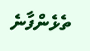ތެޅެންފާނެ